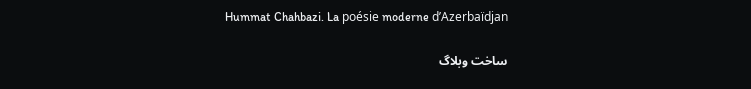Hummat Chahbazi. La poésie moderne d’Azerbaïdjan

ساخت وبلاگ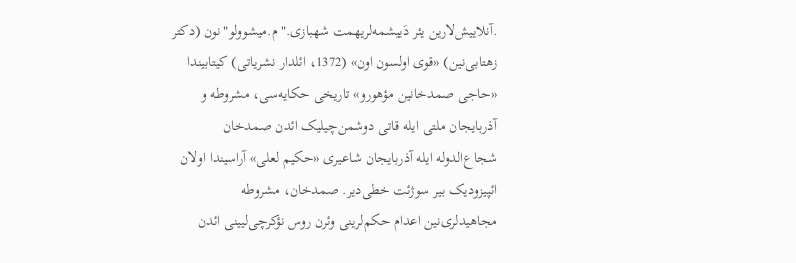.آنلاییش‌لارین یئر دَییشمه‌لریهمت شهبازی."م.میشوولو"نون (دکتر زهتابی‌نین) «قوی اولسون اون» (1372، ائلدار نشریاتی) کیتابیندا «حاجی صمدخانین مؤهورو» تاریخی حکایه‌سی، مشروطه و آذربایجان ملتی ایله قاتی دوشمن‌چیلیک ائدن صمدخان شجاع‌الدوله ایله آذربایجان شاعیری «حکیم لعلی» آراسیندا اولان ائپیزودیک بیر سوژئت خطی‌دیر. صمدخان، مشروطه مجاهیدلری‌نین اعدام حکم‌لرینی وئرن روس نؤکرچی‌لیینی ائدن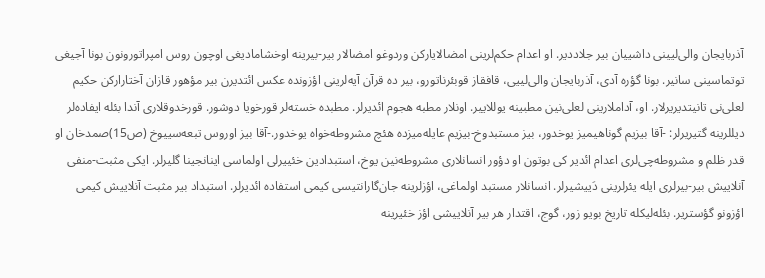آذربایجان والی‌لیینی داشییان بیر جلاددیر. او اعدام حکم‌لرینی امضالایارکن وردوغو امضالار بیر-بیرینه اوخشامادیغی اوچون روس امپراتورونون بونا آجیغی توتماسینی سانیر. بونا گؤره آدی، آذربایجان والی‌لییی، قافقاز قوبئرناتورو، بیر ده قرآن آیه‌لرینی اؤزونده عکس ائتدیرن بیر مؤهور قازان آختارارکن حکیم لعلی‌نی تانیتدیریرلار. او، آداملارینی لعلی‌نین مطبینه یوللاییر. اونلار مطبه هجوم ائدیرلر. مطبده خسته‌لر قورخویا دوشور. قورخدوقلاری آندا بئله ایفاده‌لر دیللرینه گتیریرلر: -آقا بیزیم گوناهیمیز یوخدور، بیز مستبدوخ-بیزیم عایله‌میزده هئچ مشروطه‌خواه یوخدور.-آقا بیز اوروس تبعه‌سییوخ (ص15)صمدخان او قدر ظلم و مشروطه‌چی‌لری اعدام ائدیر کی بوتون او دؤور انسانلاری مشروطه‌نین یوخ، استبدادین خئییرلی اولماسی اینانجینا گلیرلر. ایکی مثبت-منفی آنلاییش بیر-بیرلری ایله یئرلرینی دَییشیرلر. انسانلار مستبد اولماغی، اؤزلرینه جان‌گارانتیسی کیمی استفاده ائدیرلر. استبداد بیر مثبت آنلاییش کیمی اؤزونو گؤستریر. بئله‌لیکله تاریخ بویو زور، گوج، اقتدار هر بیر آنلاییشی اؤز خئیرینه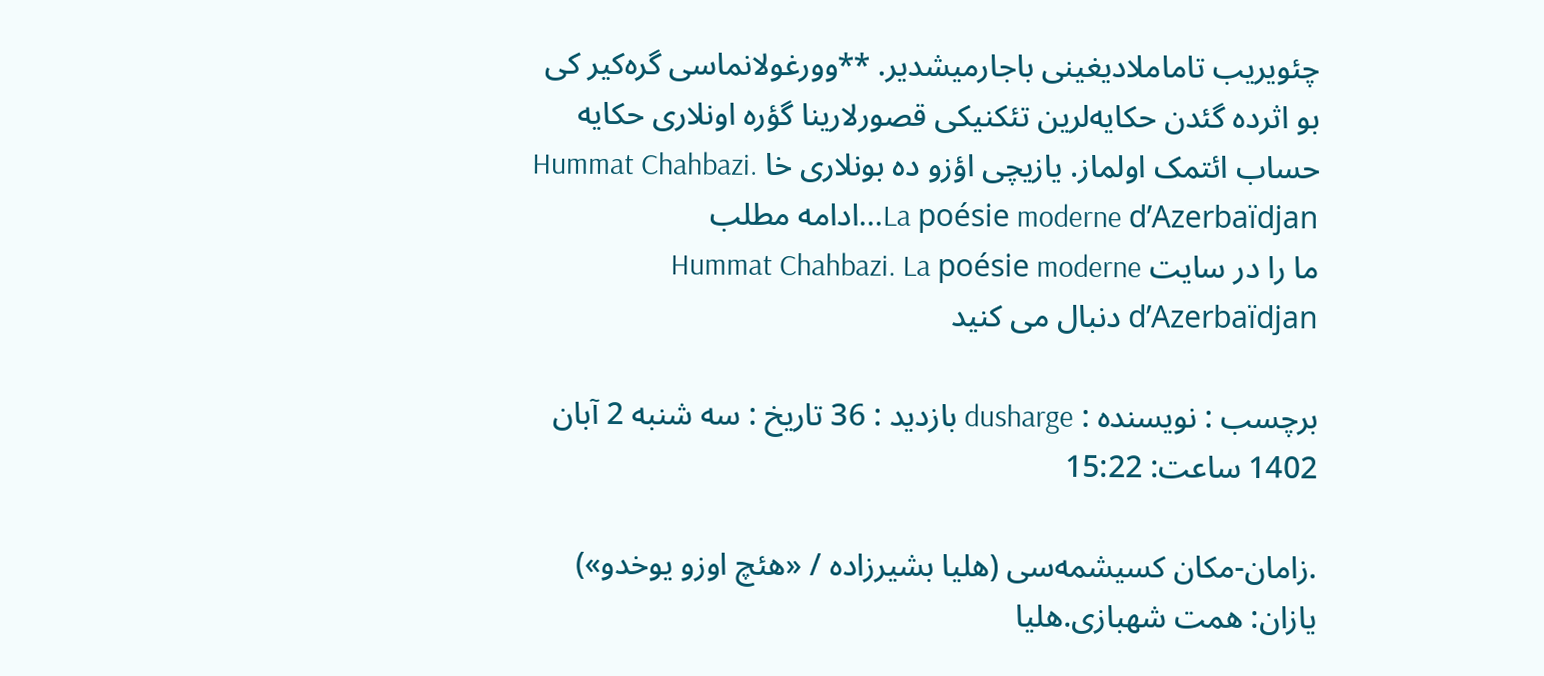چئویریب تاماملادیغینی باجارمیشدیر. **وورغولانماسی گره‌کیر کی بو اثرده گئدن حکایه‌لرین تئکنیکی قصورلارینا گؤره اونلاری حکایه حساب ائتمک اولماز. یازیچی اؤزو ده بونلاری خا Hummat Chahbazi. La poésie moderne d’Azerbaïdjan...ادامه مطلب
ما را در سایت Hummat Chahbazi. La poésie moderne d’Azerbaïdjan دنبال می کنید

برچسب : نویسنده : dusharge بازدید : 36 تاريخ : سه شنبه 2 آبان 1402 ساعت: 15:22

.زامان-مکان کسیشمه‌سی (هلیا بشیرزاده‌ / «هئچ اوزو یوخدو») یازان: همت شهبازی.هلیا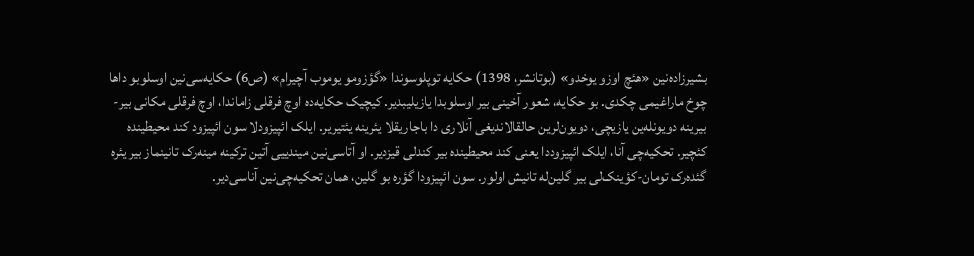بشیرزاده‌نین «هئچ اوزو یوخدو» (بوتانشر، 1398) حکایه توپلوسوندا «گؤزومو یوموب آچیرام» (ص6) حکایه‌سی‌نین اوسلوبو داها چوخ ماراغیمی چکدی. بو حکایه‌، شعور آخینی بیر اوسلوبدا یازیلیبدیر. کیچیک حکایه‌ده اوچ فرقلی زاماندا، اوچ فرقلی مکانی بیر-بیرینه دویونله‌ین یازیچی، دویون‌لرین حالقالاندیغی آنلاری دا باجاریقلا یئرینه یئتیریر. ایلک ائپیزودلا سون ائپیزود کند محیطینده کئچیر. تحکیه‌چی آنا، ایلک ائپیزوددا یعنی کند محیطینده بیر کندلی قیزدیر. او آتاسی‌نین میندییی آتین ترکینه مینه‌رک تانینماز بیر یئره گئده‌رک تومان-کؤینک‌لی بیر گلین‌له تانیش اولور. سون ائپیزودا گؤره بو گلین، همان تحکیه‌چی‌نین آناسی‌دیر.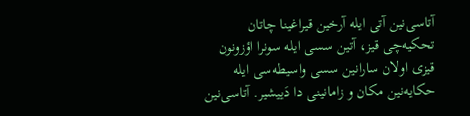آتاسی‌نین آتی ایله آرخین قیراغینا چاتان تحکیه‌چی قیز، آتین سسی ایله سونرا اؤزونون قیزی اولان سارانین سسی واسیطه‌سی ایله حکایه‌نین مکان و زامانینی دا دَییشیر. آتاسی‌نین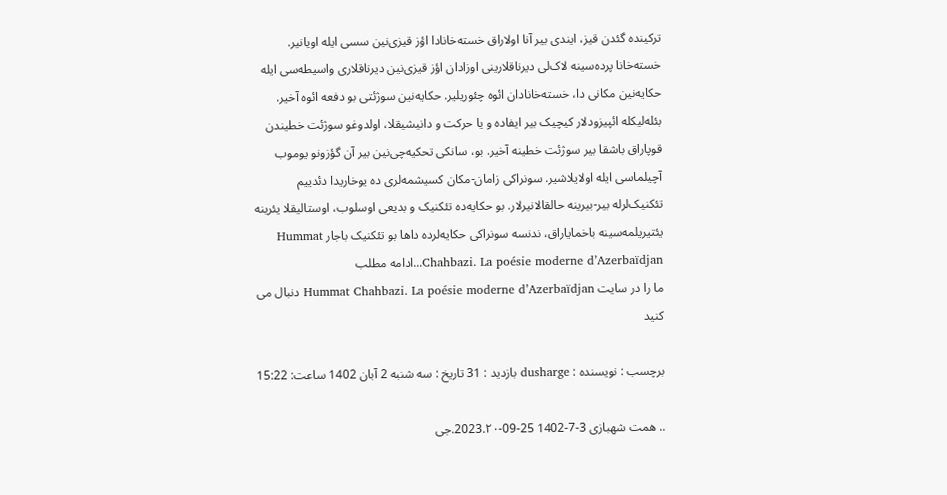ترکینده گئدن قیز، ایندی بیر آنا اولاراق خسته‌خانادا اؤز قیزی‌نین سسی ایله اویانیر. خسته‌خانا پرده‌سینه لاک‌لی دیرناقلارینی اوزادان اؤز قیزی‌نین دیرناقلاری واسیطه‌سی ایله حکایه‌نین مکانی دا، خسته‌خانادان ائوه چئوریلیر. حکایه‌نین سوژئتی بو دفعه ائوه آخیر. بئله‌لیکله ائپیزودلار کیچیک بیر ایفاده و یا حرکت و دانیشیقلا، اولدوغو سوژئت خطیندن قوپاراق باشقا بیر سوژئت خطینه آخیر. بو، سانکی تحکیه‌چی‌نین بیر آن گؤزونو یوموب آچیلماسی ایله اولایلاشیر. سونراکی زامان-مکان کسیشمه‌لری ده یوخاریدا دئدییم تئکنیک‌لرله بیر-بیرینه حالقالانیرلار. بو حکایه‌ده تئکنیک و بدیعی اوسلوب، اوستالیقلا یئرینه یئتیریلمه‌سینه باخمایاراق، ندنسه سونراکی حکایه‌لرده داها بو تئکنیک باجار Hummat Chahbazi. La poésie moderne d’Azerbaïdjan...ادامه مطلب
ما را در سایت Hummat Chahbazi. La poésie moderne d’Azerbaïdjan دنبال می کنید

برچسب : نویسنده : dusharge بازدید : 31 تاريخ : سه شنبه 2 آبان 1402 ساعت: 15:22

.. همت شهبازی 3-7-1402 25-09-2023.۲۰.جی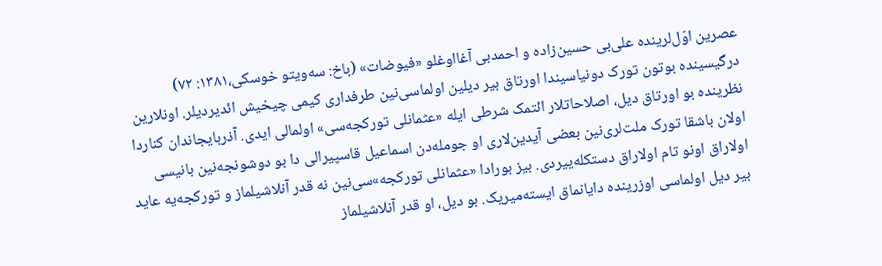عصرین اوّل‌لرینده علی‌بی حسین‌زاده و احمدبی آغااوغلو «فیوضات» (باخ: سه‌ویتو خوسکی،۱۳۸۱: ۷۲) درگیسینده بوتون تورک دونیاسیندا اورتاق بیر دیلین اولماسی‌نین طرفداری کیمی چیخیش ائدیردیلر. اونلارین نظرینده بو اورتاق دیل، اصلاحاتلار ائتمک شرطی ایله «عثمانلی تورکجه‌سی» اولمالی ایدی. آذربایجاندان کناردا اولان باشقا تورک ملت‌لری‌نین بعضی آیدین‌لاری او جومله‌دن اسماعیل قاسپیرالی دا بو دوشونجه‌نین بانیسی اولاراق اونو تام اولاراق دستکله‌ییردی. بیز بورادا «عثمانلی تورکجه»سی‌نین نه قدر آنلاشیلماز و تورکجه‌یه عاید بیر دیل اولماسی اوزرینده دایانماق ایسته‌میریک. بو دیل، او قدر آنلاشیلماز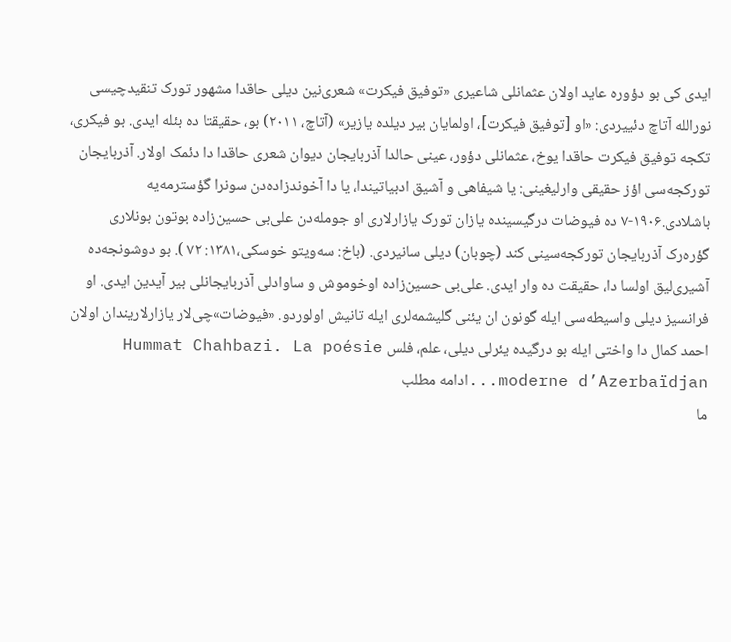ایدی کی بو دؤوره عاید اولان عثمانلی شاعیری «توفیق فیکرت» شعری‌نین دیلی حاقدا مشهور تورک تنقیدچیسی نورالله آتاچ دئییردی: «او [توفیق فیکرت]، اولمایان بیر دیلده یازیر» (آتاچ، ۲۰۱۱) بو، حقیقتا ده بئله ایدی. بو فیکری، تکجه توفیق فیکرت حاقدا یوخ، عثمانلی دؤور، عینی حالدا آذربایجان دیوان شعری حاقدا دا دئمک اولار. آذربایجان تورکجه‌سی اؤز حقیقی وارلیغینی: یا شیفاهی و آشیق ادبیاتیندا، یا دا آخوندزاده‌دن سونرا گؤسترمه‌یه باشلادی.۱۹۰۶-۷ ده فیوضات درگیسینده یازان تورک یازارلاری او جومله‌دن علی‌بی حسین‌زاده بوتون بونلاری گؤره‌رک آذربایجان تورکجه‌سینی کند (چوبان) دیلی سانیردی. (باخ: سه‌ویتو خوسکی،۱۳۸۱: ۷۲ ). بو دوشونجه‌ده آشیری‌لیق اولسا دا، حقیقت ده وار ایدی. علی‌بی‌ حسین‌زاده اوخوموش و ساوادلی آذربایجانلی بیر آیدین ایدی. او فرانسیز دیلی واسیطه‌سی ایله گونون ان یئنی گلیشمه‌لری ایله تانیش اولوردو. «فیوضات»چی‌لار یازارلاریندان اولان احمد کمال دا واختی ایله بو درگیده یئرلی دیلی، علم، فلس Hummat Chahbazi. La poésie moderne d’Azerbaïdjan...ادامه مطلب
ما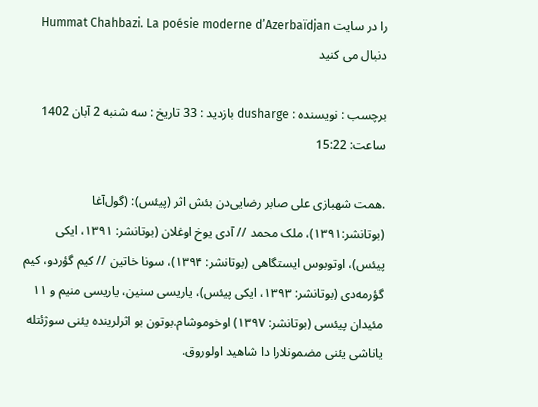را در سایت Hummat Chahbazi. La poésie moderne d’Azerbaïdjan دنبال می کنید

برچسب : نویسنده : dusharge بازدید : 33 تاريخ : سه شنبه 2 آبان 1402 ساعت: 15:22

.همت شهبازی علی صابر رضایی‌دن بئش اثر (پیئس): (گول‌آغا (بوتانشر:۱۳۹۱)، ملک محمد // آدی یوخ اوغلان (بوتانشر: ۱۳۹۱، ایکی پیئس)، اوتوبوس ایستگاهی (بوتانشر: ۱۳۹۴)، سونا خاتین // کیم گؤردو، کیم گؤرمه‌دی (بوتانشر: ۱۳۹۳، ایکی پیئس)، یاریسی سنین، یاریسی منیم و ۱۱ مئیدان پیئسی (بوتانشر: ۱۳۹۷) اوخوموشام.بوتون بو اثرلرینده یئنی سوژئتله یاناشی یئنی مضمونلارا دا شاهید اولوروق.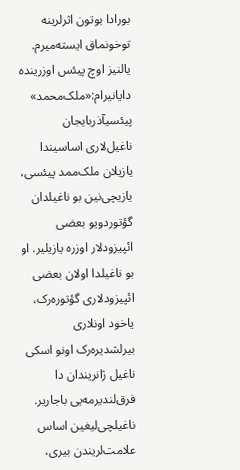بورادا بوتون اثرلرینه توخونماق ایسته‌میرم. یالنیز اوچ پیئس اوزرینده دایانیرام:«ملک‌محمد» پیئسیآذربایجان ناغیل‌لاری اساسیندا یازیلان ملک‌ممد پیئسی، یازیچی‌نین بو ناغیلدان گؤتوردویو بعضی ائپیزودلار اوزره یازیلیر. او بو ناغیلدا اولان بعضی ائپیزودلاری گؤتوره‌رک، یاخود اونلاری بیرلشدیره‌رک اونو اسکی ناغیل ژانریندان دا فرق‌لندیرمه‌یی باجاریر. ناغیلچی‌لیغین اساس علامت‌لریندن بیری،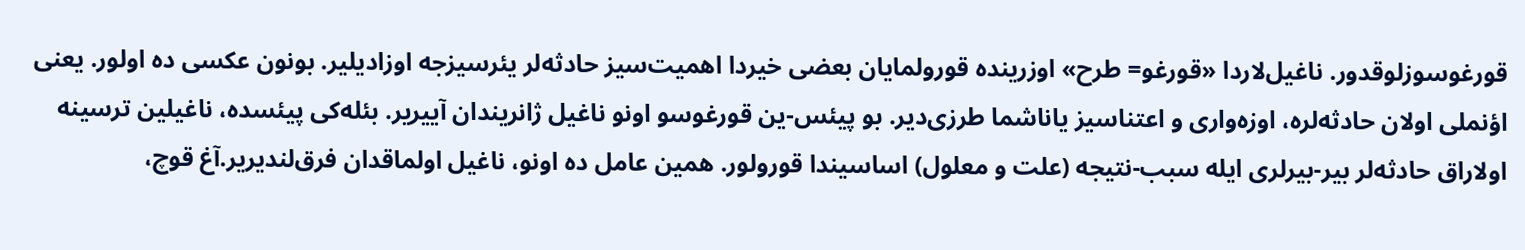قورغوسوزلوقدور. ناغیل‌لاردا «قورغو= طرح» اوزرینده قورولمایان بعضی خیردا اهمیت‌سیز حادثه‌لر یئرسیزجه اوزادیلیر. بونون عکسی ده اولور. یعنی اؤنملی اولان حادثه‌لره، اوزه‌واری و اعتناسیز یاناشما طرزی‌دیر. بو پیئس-ین قورغوسو اونو ناغیل ژانریندان آییریر. بئله‌کی پیئسده، ناغیلین ترسینه اولاراق حادثه‌لر بیر-بیرلری ایله سبب-نتیجه (علت و معلول) اساسیندا قورولور. همین عامل ده اونو، ناغیل اولماقدان فرق‌لندیریر.آغ قوچ،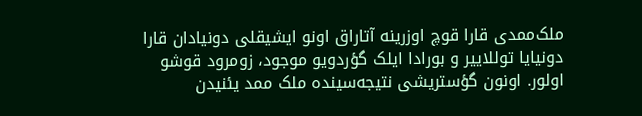ملک‌ممدی قارا قوچ اوزرینه آتاراق اونو ایشیقلی دونیادان قارا دونیایا توللاییر و بورادا ایلک گؤردویو موجود، زومرود قوشو اولور. اونون گؤستریشی نتیجه‌سینده ملک ممد یئنیدن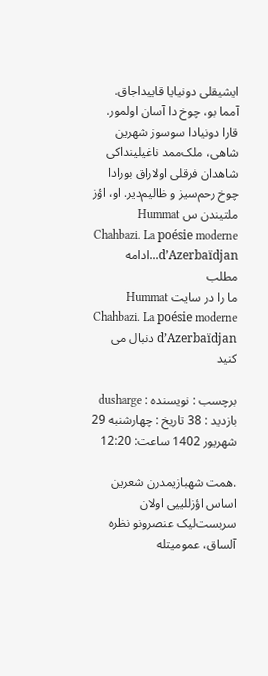ایشیقلی دونیایا قاییداجاق. آمما بو، چوخ دا آسان اولمور. قارا دونیادا سوسوز شهرین شاهی، ملک‌ممد ناغیلینداکی شاهدان فرقلی اولاراق بورادا چوخ رحم‌سیز و ظالیم‌دیر. او، اؤز ملتیندن س Hummat Chahbazi. La poésie moderne d’Azerbaïdjan...ادامه مطلب
ما را در سایت Hummat Chahbazi. La poésie moderne d’Azerbaïdjan دنبال می کنید

برچسب : نویسنده : dusharge بازدید : 38 تاريخ : چهارشنبه 29 شهريور 1402 ساعت: 12:20

.همت شهبازیمدرن ‌شعرین اساس اؤزللییی اولان سربست‌لیک عنصرونو نظره آلساق، عمومیتله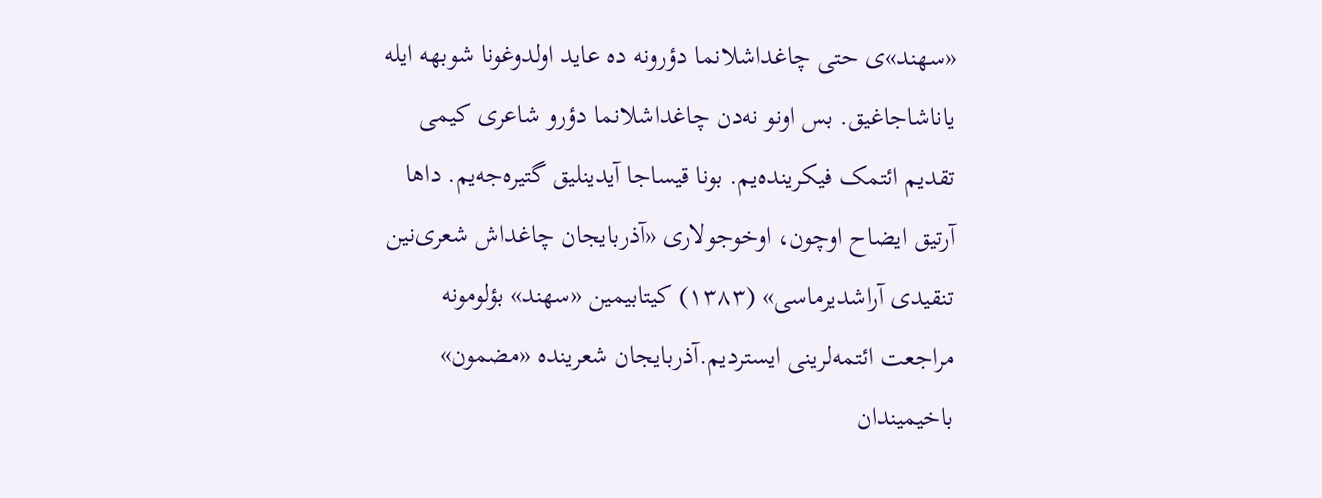«سهند»ی حتی چاغداشلانما دؤرونه ده عاید اولدوغونا شوبهه ایله یاناشاجاغیق. بس اونو نه‌دن چاغداشلانما دؤرو شاعری کیمی تقدیم ائتمک فیکرینده‌یم. بونا قیساجا آیدینلیق گتیره‌جه‌یم. داها آرتیق ایضاح اوچون، اوخوجولاری «آذربایجان چاغداش شعری‌نین تنقیدی آراشدیرماسی» (۱۳۸۳) کیتابیمین «سهند» بؤلومونه مراجعت ائتمه‌لرینی ایستردیم.آذربایجان شعرینده «مضمون» باخیمیندان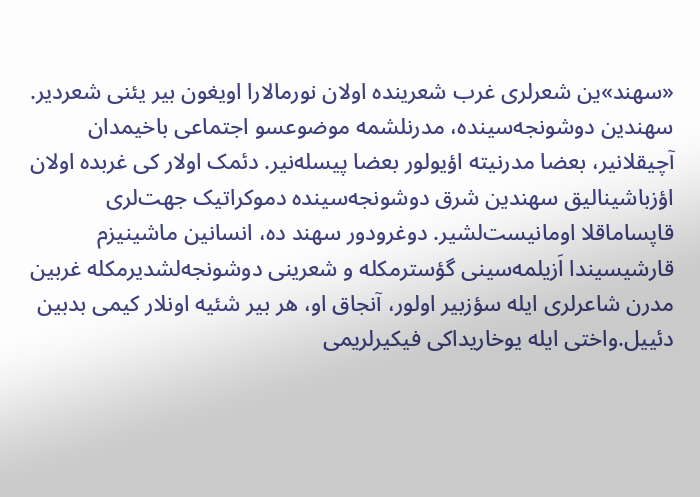«سهند»ین شعرلری غرب شعرینده اولان نورمالارا اویغون بیر یئنی شعردیر. سهندین دوشونجه‌سینده، مدرنلشمه موضوعسو اجتماعی باخیمدان آچیقلانیر، بعضا مدرنیته اؤیولور بعضا پیسله‌نیر. دئمک اولار کی غربده اولان اؤزباشینالیق سهندین شرق دوشونجه‌سینده دموکراتیک جهت‌لری قاپساماقلا اومانیست‌لشیر. دوغرودور سهند ده، انسانین ماشینیزم قارشیسیندا اَزیلمه‌سینی گؤسترمکله و شعرینی دوشونجه‌لشدیرمکله غربین مدرن شاعرلری ایله سؤزبیر اولور، آنجاق او، هر بیر شئیه اونلار کیمی بدبین دئییل.واختی ایله یوخاریداکی فیکیرلریمی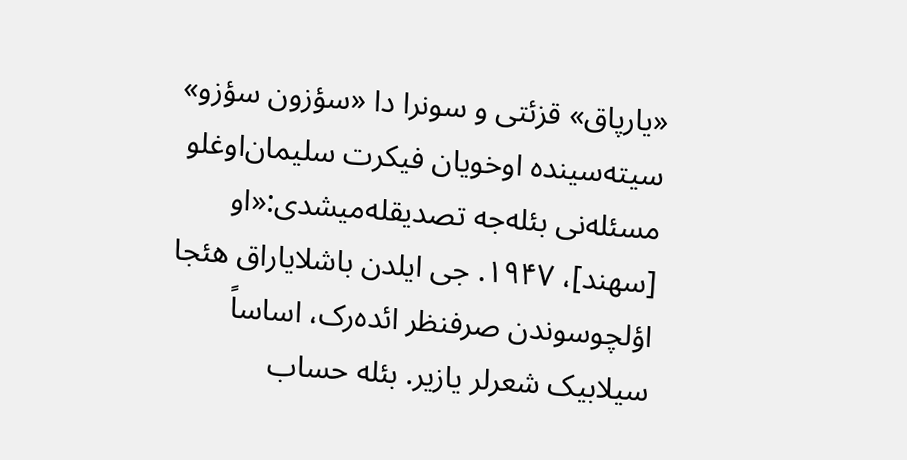«یارپاق» قزئتی و سونرا دا «سؤزون سؤزو» سیته‌سینده اوخویان فیکرت ‌سلیمان‌اوغلو مسئله‌نی‌ بئله‌جه تصدیقله‌میشدی:«او [سهند]، ۱۹۴۷. جی ایلد‌ن باشلایاراق هئجا اؤلچوسوندن صرفنظر ائده‌‌رک، اساساً سیلابیک شعرلر یازیر. بئله حساب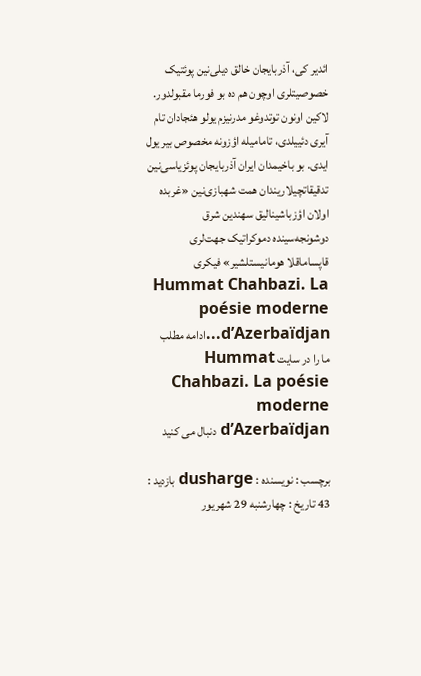ائدیر کی، آذربایجان خالق دیلی‌نین پوئتیک خصوصیتلری اوچون هم ده بو فورما مقبولدور. لاکین اونون توتدوغو مدرنیزم یولو هئجادان تام آیری دئییلدی، تامامیله اؤزونه مخصوص بیر یول ایدی. بو باخیمدان ایران آذربایجان پوئزیاسی‌نین تدقیقاتچیلاریندان همت شهبازی‌نین «غربده اولان اؤزباشینالیق سهندین شرق‌ دوشونجه‌سینده دموکراتیک جهت‌لری قاپساماقلا هومانیستلشیر» فیکری Hummat Chahbazi. La poésie moderne d’Azerbaïdjan...ادامه مطلب
ما را در سایت Hummat Chahbazi. La poésie moderne d’Azerbaïdjan دنبال می کنید

برچسب : نویسنده : dusharge بازدید : 43 تاريخ : چهارشنبه 29 شهريور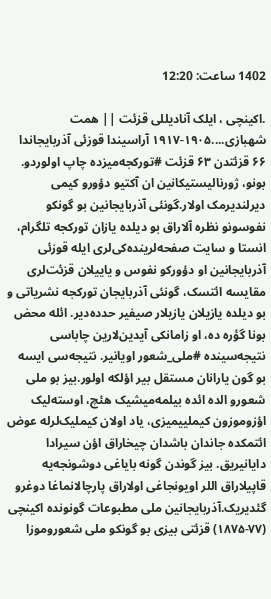1402 ساعت: 12:20

.اکینچی ، ایلک آنادیللی قزئت || همت شهبازی....۱۹۰۵-۱۹۱۷ آراسیندا قوزئی آذربایجاندا ۶۶ قزئتدن ۶۳ قزئت #تورکجه‌میزده چاپ اولوردو. بونو، ژورنالیستیکانین ان آکتیو دؤورو کیمی دیرلندیرمک اولار.گونئی آذربایجانین بو گونکو نفوسونو نظره آلاراق بو دیلده یازان تورکجه تلگرام، انستا و سایت صفحه‌لرینده‌کی‌لری ایله قوزئی آذربایجانین او دؤورکو نفوس و یاییلان قزئت‌لری مقایسه ائتسک، گونئی آذربایجان تورکجه نشریاتی و بو دیلده یازیلان یازیلار صیفیر حدده‌دیر. ائله محض بونا گؤره ده، او زامانکی آیدین‌لارین چاباسی نتیجه‌سینده #ملی_شعور اویانیر. نتیجه‌سی ایسه بو گون یارانان مستقل بیر اؤلکه‌ اولور.بیز بو ملی شعورو الده ائده بیلمه‌میشیک هئچ، اوسته‌لیک اؤزوموزون کیملییمیزی، یاد اولان کیملیک‌لرله عوض ائتمکده جاندان باشدان چیخاراق اؤن سیرادا دایانیریق. بیز گوندن گونه بایاغی دوشونجه‌یه قاپیلاراق اللر اویونجاغی اولاراق پارچالانماغا دوغرو گئدیریک.آذربایجانین ملی مطبوعات گونونده اکینچی (۷۷-۱۸۷۵) قزئتی بیزی بو گونکو ملی شعوروموزا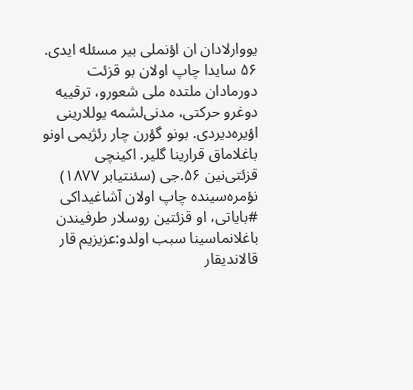یووارلادان ان اؤنملی بیر مسئله ایدی. ۵۶ سایدا چاپ اولان بو قزئت دورمادان ملتده ملی شعورو، ترقییه دوغرو حرکتی، مدنی‌لشمه یوللارینی اؤیره‌دیردی. بونو گؤرن چار رئژیمی اونو باغلاماق قرارینا گلیر. اکینچی قزئتی‌نین ۵۶.جی (سئنتیابر ۱۸۷۷) نؤمره‌سینده چاپ اولان آشاغیداکی #بایاتی، او قزئتین روسلار طرفیندن باغلانماسینا سبب اولدو:عزیزیم قار قالاندیقار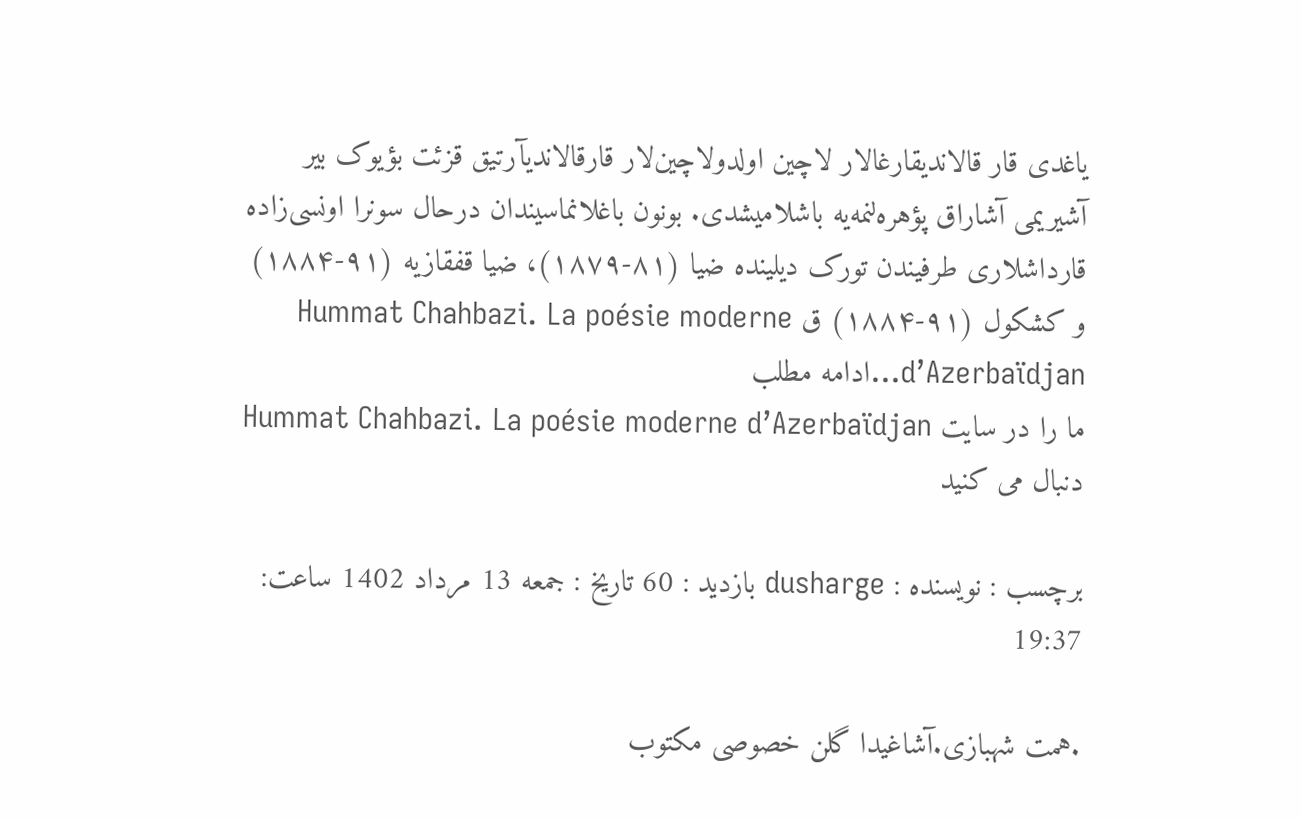یاغدی قار قالاندیقارغالار لاچین اولدولاچین‌لار قارقالاندیآرتیق قزئت بؤیوک بیر آشیریمی آشاراق پؤهره‌لنمه‌یه باشلامیشدی. بونون باغلانماسیندان درحال سونرا اونسی‌زاده قارداشلاری طرفیندن تورک دیلینده ضیا (۸۱-۱۸۷۹)، ضیا قفقازیه (۹۱-۱۸۸۴) و کشکول (۹۱-۱۸۸۴) ق Hummat Chahbazi. La poésie moderne d’Azerbaïdjan...ادامه مطلب
ما را در سایت Hummat Chahbazi. La poésie moderne d’Azerbaïdjan دنبال می کنید

برچسب : نویسنده : dusharge بازدید : 60 تاريخ : جمعه 13 مرداد 1402 ساعت: 19:37

.همت شهبازی.آشاغیدا گلن خصوصی مکتوب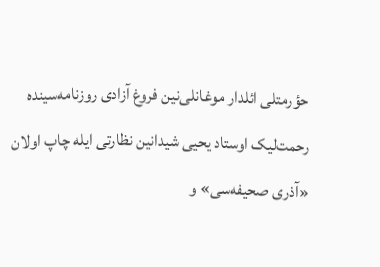حؤرمتلی ائلدار موغانلی‌نین فروغ آزادی روزنامه‌سینده رحمت‌لیک اوستاد یحیی شیدانین ‌نظارتی ایله چاپ اولان «آذری صحیفه‌سی» و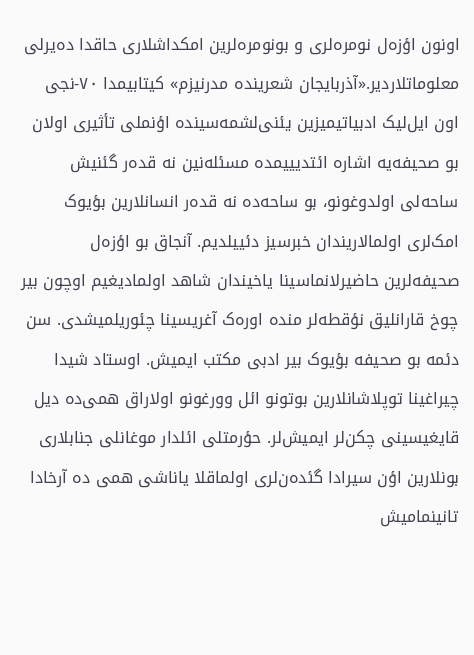اونون اؤزه‌ل ‌نومره‌لری و بو‌نومره‌لرین امکداشلاری حاقدا ده‌یرلی معلوماتلاردیر.«آذربایجان شعرینده مدرنیزم» کیتابیمدا ۷۰-نجی اون ایل‌لیک ادبیاتیمیزین یئنی‌لشمه‌سینده اؤنملی تأثیری اولان بو صحیفه‌یه اشاره ائتدیییمده مسئله‌نین‌ نه قده‌ر گئنیش ساحه‌لی اولدوغونو، بو ساحه‌ده ‌نه قده‌ر انسانلارین بؤیوک امک‌لری اولمالاریندان خبرسیز دئییلدیم. آنجاق بو اؤزه‌ل صحیفه‌لرین حاضیرلانماسینا یاخیندان شاهد اولمادیغیم اوچون بیر چوخ قارانلیق ‌نؤقطه‌لر منده اوره‌ک آغریسینا چئوریلمیشدی. سن دئمه بو صحیفه بؤیوک بیر ادبی مکتب ایمیش. اوستاد شیدا چیراغینا توپلاشانلارین بوتونو ائل وورغونو اولاراق همی‌ده دیل قایغیسینی چکن‌لر ایمیش‌لر. حؤرمتلی ائلدار موغانلی جنابلاری بونلارین اؤن سیرادا گئده‌ن‌لری اولماقلا یاناشی همی ده آرخادا تانینمامیش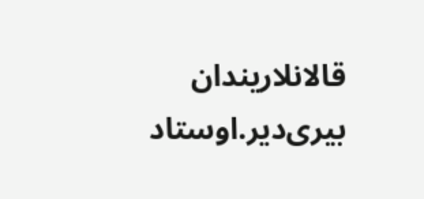قالانلاریندان بیری‌دیر.اوستاد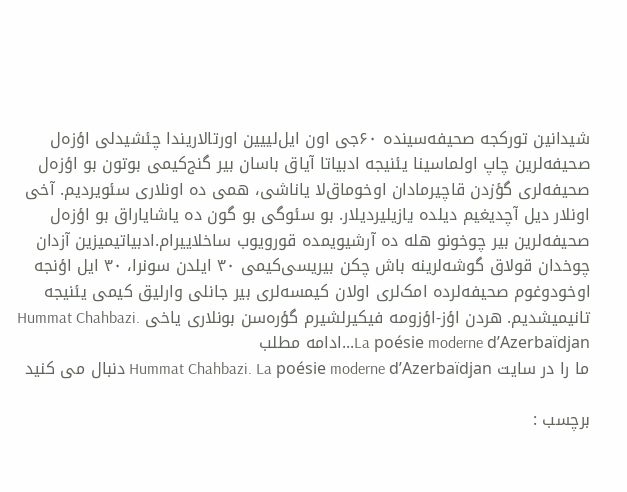شیدانین تورکجه صحیفه‌سینده ۶۰جی اون ایل‌لییین اورتالاریندا چئشیدلی اؤزه‌ل صحیفه‌لرین چاپ اولماسینا یئنیجه ادبیاتا آیاق باسان بیر گنج‌کیمی بوتون بو اؤزه‌ل صحیفه‌لری گؤزدن قاچیرمادان اوخوماق‌لا یاناشی، همی ده اونلاری سئویردیم. آخی اونلار دیل آچدیغیم دیلده یازیلیردیلار. بو سئوگی بو گون ده یاشایاراق بو اؤزه‌ل صحیفه‌لرین بیر چوخونو هله ده آرشیویمده قورویوب ساخلاییرام.ادبیاتیمیزین آزدان چوخدان قولاق گوشه‌لرینه باش چکن بیریسی‌کیمی ۳۰ ایلد‌ن سونرا، ۳۰ ایل اؤنجه اوخودوغوم صحیفه‌لرده امک‌لری اولان‌ کیمسه‌لری بیر جانلی وارلیق ‌کیمی یئنیجه تانیمیشدیم. هردن اؤز-اؤزومه فیکیرلشیرم گؤره‌سن بونلاری یاخی Hummat Chahbazi. La poésie moderne d’Azerbaïdjan...ادامه مطلب
ما را در سایت Hummat Chahbazi. La poésie moderne d’Azerbaïdjan دنبال می کنید

برچسب :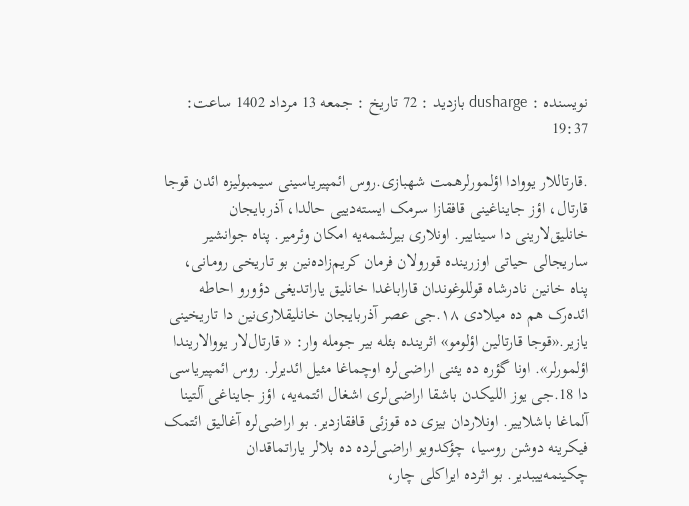نویسنده : dusharge بازدید : 72 تاريخ : جمعه 13 مرداد 1402 ساعت: 19:37

.قارتاللار یووادا اؤلمورلرهمت شهبازی.روس ائمپیریاسینی سیمبولیزه ائدن قوجا قارتال، اؤز جایناغینی قافقازا سرمک ایسته‌دییی حالدا، آذربایجان خانلیق‌لارینی دا سیناییر. اونلاری بیرلشمه‌یه امکان وئرمیر. پناه جوانشیر ساریجالی حیاتی اوزرینده قورولان فرمان کریم‌زاده‌نین بو تاریخی رومانی، پناه خانین نادرشاه قوللوغوندان قاراباغدا خانلیق یاراتدیغی دؤورو احاطه ائده‌رک هم ده میلادی ۱۸.جی عصر آذربایجان خانلیقلاری‌نین دا تاریخینی یازیر.«قوجا قارتالین اؤلومو» اثرینده بئله بیر جومله وار: « قارتال‌لار یووالاریندا اؤلمورلر». اونا گؤره ده یئنی اراضی‌لره اوچماغا مئیل ائدیرلر. روس ائمپیریاسی دا 18.جی یوز اللیکدن باشقا اراضی‌لری اشغال ائتمه‌یه، اؤز جایناغی آلتینا آلماغا باشلاییر. اونلاردان بیزی ده قوزئی قافقازدیر. بو اراضی‌لره آغالیق ائتمک فیکرینه دوشن روسیا، چؤکدویو اراضی‌لرده ده بلالر یاراتماقدان چکینمه‌ییبدیر. بو اثرده ایراکلی چار،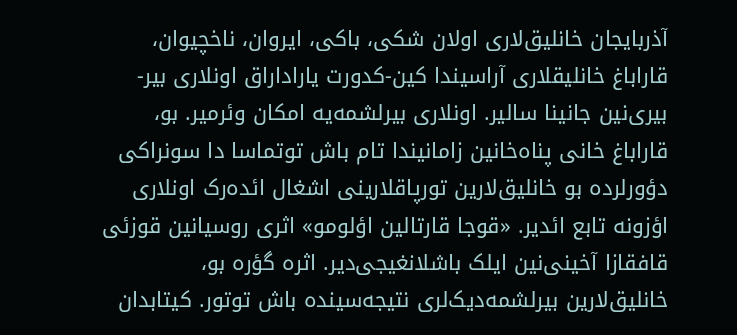آذربایجان خانلیق‌لاری اولان شکی، باکی، ایروان، ناخچیوان، قاراباغ خانلیقلاری آراسیندا کین-کدورت یاراداراق اونلاری بیر-بیری‌نین جانینا سالیر. اونلاری بیرلشمه‌یه امکان وئرمیر. بو، قاراباغ خانی پناه‌خانین زامانیندا تام باش توتماسا دا سونراکی دؤورلرده بو خانلیق‌لارین تورپاقلارینی اشغال ائده‌رک اونلاری اؤزونه تابع ائدیر. «قوجا قارتالین اؤلومو» اثری روسیانین قوزئی قافقازا آخینی‌نین ایلک باشلانغیجی‌دیر. اثره گؤره بو، خانلیق‌لارین بیرلشمه‌دیک‌لری نتیجه‌سینده باش توتور. کیتابدان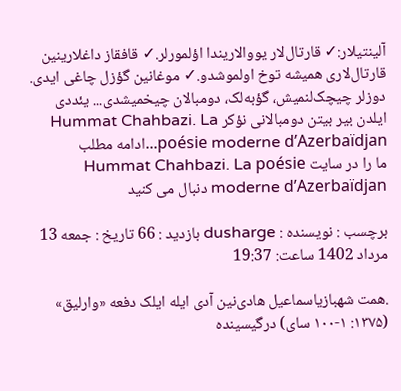آلینتیلار:✓ قارتال‌لار یووالاریندا اؤلمورلر.✓ قافقاز داغلارینین قارتال‌لاری همیشه توخ اولموشدو.✓ موغانین گؤزل چاغی ایدی. دوزلر چیچک‌لنمیش، گؤبه‌لک، دومبالان چیخمیشدی... یئددی ایلدن بیر بیتن دومبالانی نؤکر Hummat Chahbazi. La poésie moderne d’Azerbaïdjan...ادامه مطلب
ما را در سایت Hummat Chahbazi. La poésie moderne d’Azerbaïdjan دنبال می کنید

برچسب : نویسنده : dusharge بازدید : 66 تاريخ : جمعه 13 مرداد 1402 ساعت: 19:37

.همت شهبازیاسماعیل هادی‌‌نین آدی ایله ایلک دفعه «وارلیق» (۱۳۷۵: ۱-۱۰۰ سای) درگیسینده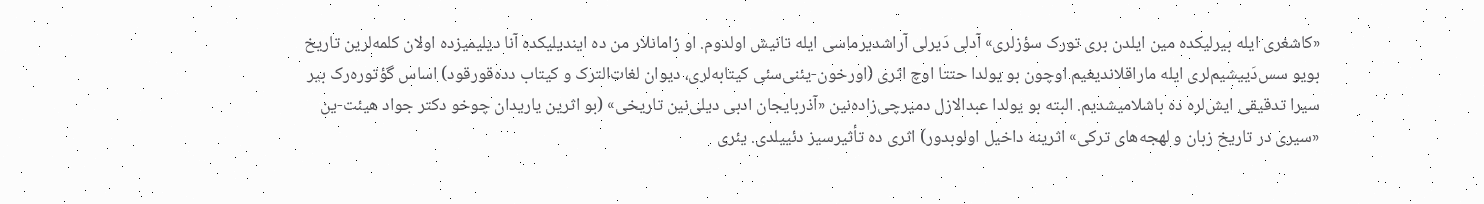«کاشغری ایله بیرلیکده مین ایلدن بری تورک سؤزلری» آدلی دَیرلی آراشدیرماسی ایله تانیش اولدوم. او زامانلار من ده ایندیلیکده آنا دیلیمیزده اولان کلمه‌لرین تاریخ بویو سس‌دَییشیم‌لری ایله ماراقلاندیغیم اوچون بو یولدا حتتا اوچ اثری (اورخون-یئنی‌سئی کیتابه‌لری، دیوان لغات‌الترک و کیتاب دده‌قورقود) اساس گؤتوره‌رک بیر سیرا تدقیقی ایش‌لره ده باشلامیشدیم. البته بو یولدا عبدالازل دمیرچی‌زاده‌نین «آذربایجان ادبی دیلی‌نین تاریخی» (بو اثرین یاریدان چوخو دکتر جواد هیئت‌-ین «سیری در تاریخ زبان و لهجه‌های ترکی» اثرینه داخیل اولوبدور) اثری ده تأثیرسیز دئییلدی. یئری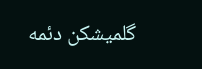گلمیشکن دئمه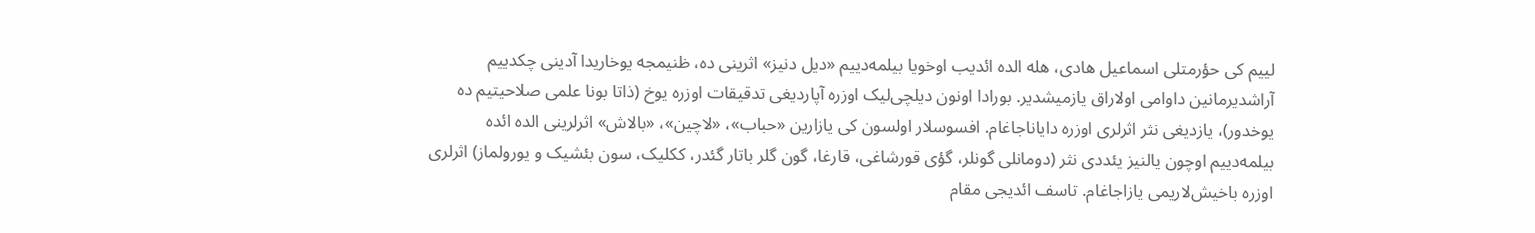لییم کی حؤرمتلی اسماعیل هادی، هله الده ائدیب اوخویا بیلمه‌دییم «دیل دنیز» اثرینی ده، ظنیمجه یوخاریدا آدینی چکدییم آراشدیرمانین داوامی اولاراق یازمیشدیر. بورادا اونون دیلچی‌لیک اوزره آپاردیغی تدقیقات اوزره یوخ (ذاتا بونا علمی صلاحیتیم ده یوخدور)، یازدیغی نثر اثرلری اوزره دایاناجاغام. افسوسلار اولسون کی یازارین «حباب»، «لاچین»، «بالاش» اثرلرینی الده ائده بیلمه‌دییم اوچون یالنیز یئددی نثر (دومانلی گونلر، گؤی قورشاغی، قارغا، گون گلر باتار گئدر، ککلیک، سون بئشیک و یورولماز) اثرلری اوزره باخیش‌لاریمی یازاجاغام. تاسف ائدیجی مقام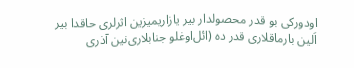اودورکی بو قدر محصولدار بیر یازاریمیزین اثرلری حاقدا بیر اَلین بارماقلاری قدر ده (ائل‌اوغلو جنابلاری‌نین آذری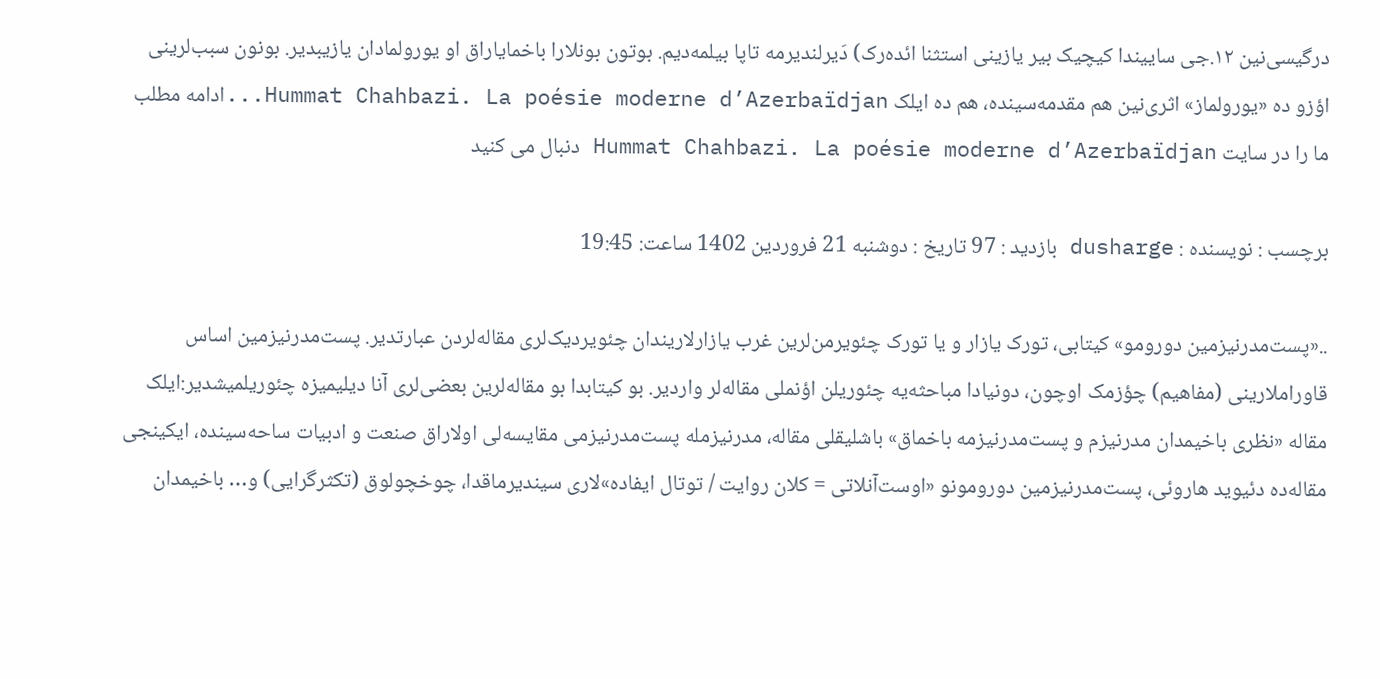درگیسی‌نین ۱۲.جی ساییندا کیچیک بیر یازینی استثنا ائده‌رک) دَیرلندیرمه تاپا بیلمه‌دیم. بوتون بونلارا باخمایاراق او یورولمادان یازیبدیر. بونون سبب‌لرینی اؤزو ده «یورولماز» اثری‌نین هم مقدمه‌سینده، هم ده ایلک Hummat Chahbazi. La poésie moderne d’Azerbaïdjan...ادامه مطلب
ما را در سایت Hummat Chahbazi. La poésie moderne d’Azerbaïdjan دنبال می کنید

برچسب : نویسنده : dusharge بازدید : 97 تاريخ : دوشنبه 21 فروردين 1402 ساعت: 19:45

..«پست‌مدرنیزمین دورومو» کیتابی، تورک یازار و یا تورک چئویرمن‌لرین غرب یازارلاریندان چئویردیک‌لری مقاله‌لردن عبارتدیر. پست‌مدرنیزمین اساس قاوراملارینی (مفاهیم) چؤزمک اوچون، دونیادا مباحثه‌یه چئوریلن اؤنملی مقاله‌لر واردیر. بو کیتابدا بو مقاله‌لرین بعضی‌لری آنا دیلیمیزه چئوریلمیشدیر:ایلک مقاله «نظری باخیمدان مدرنیزم و پست‌مدرنیزمه باخماق» باشلیقلی مقاله، مدرنیزمله پست‌مدرنیزمی مقایسه‌لی اولاراق صنعت و ادبیات ساحه‌سینده، ایکینجی مقاله‌ده دئیوید هاروئی، پست‌مدرنیزمین دورومونو «اوست‌آنلاتی = کلان روایت / توتال ایفاده»لاری سیندیرماقدا، چوخچولوق (تکثرگرایی) و… باخیمدان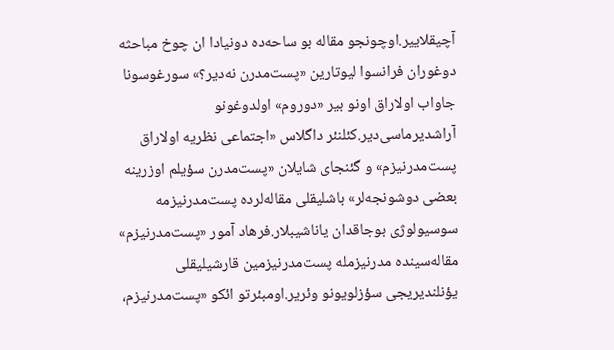آچیقلاییر.اوچونجو مقاله بو ساحه‌ده دونیادا ان چوخ مباحثه دوغوران فرانسوا لیوتارین «پست‌مدرن نه‌دیر؟» سورغوسونا جاواب اولاراق اونو بیر «دوروم» اولدوغونو آراشدیرماسی‌دیر.کئلنئر داگلاس «اجتماعی نظریه اولاراق پست‌مدرنیزم» و گئنجای شایلان «پست‌مدرن سؤیلم اوزرینه بعضی دوشونجه‌لر» باشلیقلی مقاله‌لرده پست‌مدرنیزمه سوسیولوژی بوجاقدان یاناشیبلار.فرهاد آمور «پست‌مدرنیزم» مقاله‌سینده مدرنیزمله پست‌مدرنیزمین قارشیلیقلی یؤنلندیریجی سؤزلویونو وئریر.اومبئرتو ائکو «پست‌مدرنیزم،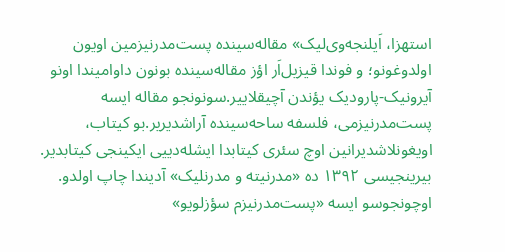استهزا، اَیلنجه‌وی‌لیک» مقاله‌سینده پست‌مدرنیزمین اویون اولدوغونو؛ و فوندا قیزیل‌اَر اؤز مقاله‌سینده بونون داوامیندا اونو آیرونیک-پارودیک یؤندن آچیقلاییر.سونونجو مقاله ایسه پست‌مدرنیزمی، فلسفه ساحه‌سینده آراشدیریر.بو کیتاب، اویغونلاشدیرانین اوچ سئری کیتابدا ایشله‌دییی ایکینجی کیتابدیر. بیرینجیسی ۱۳۹۲ ده «مدرنیته و مدرنلیک» آدیندا چاپ اولدو. اوچونجوسو ایسه «پست‌مدرنیزم سؤزلویو»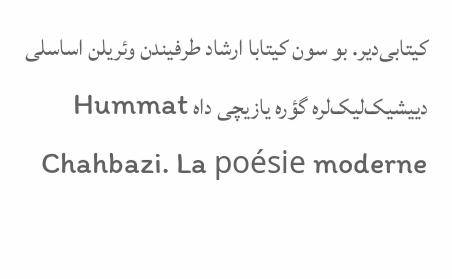کیتابی‌دیر. بو سون کیتابا ارشاد طرفیندن وئریلن اساسلی دییشیک‌لیک‌لره گؤره یازیچی داه Hummat Chahbazi. La poésie moderne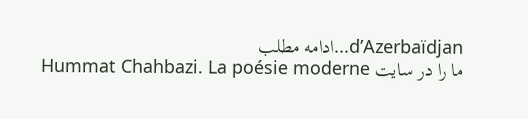d’Azerbaïdjan...ادامه مطلب
ما را در سایت Hummat Chahbazi. La poésie moderne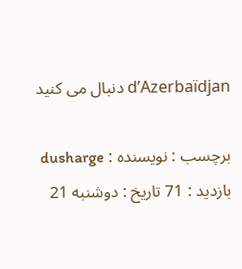d’Azerbaïdjan دنبال می کنید

برچسب : نویسنده : dusharge بازدید : 71 تاريخ : دوشنبه 21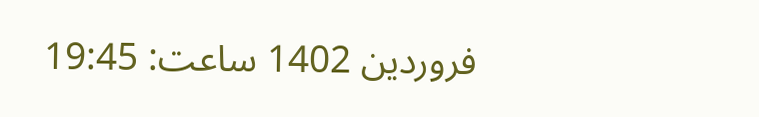فروردين 1402 ساعت: 19:45